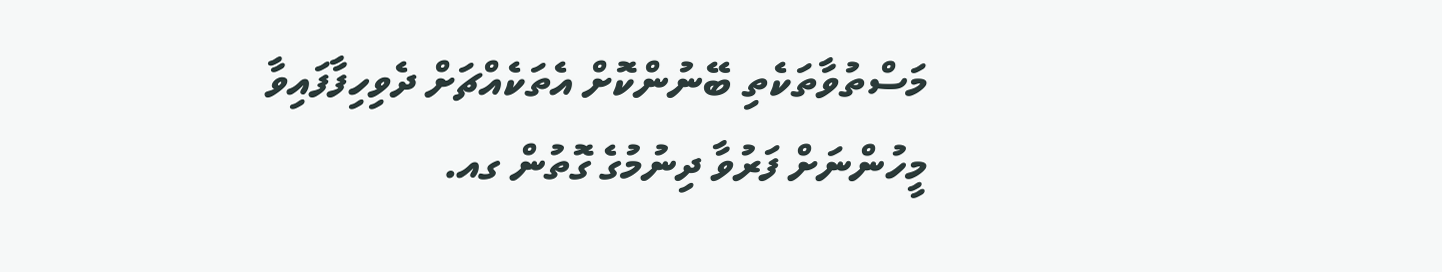މަސްތުވާތަކެތި ބޭނުންކޮށް އެތަކެއްޗަށް ދެވިހިފާފައިވާ މީހުންނަށް ފަރުވާ ދިނުމުގެ ގޮތުން ގއ.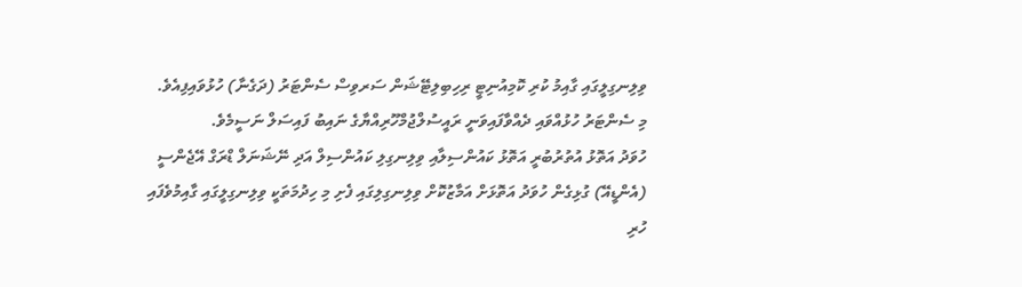ވިލިނގިލީގައި ގާއިމު ކުރި ކޮމިއުނިޓީ ރިހިބިލިޓޭޝަން ސަރވިސް ސެންޓަރު (ދަގެނާ) ހުޅުވައިފިއެވެ.
މި ސެންޓަރު ހުޅުއްވައި ދެއްވާފައިވަނީ ރައީސުލްޖުމްހޫރިއްޔާގެ ނައިބު ފައިސަލް ނަސީމެވެ.
ހުވަދު އަތޮޅު އުތުރުބުރީ އަތޮޅު ކައުންސިލާއި ވިލިނގިލި ކައުންސިލް އަދި ނޭޝަނަލް ޑްރަގް އޭޖެންސީ (އެންޑީއޭ) ގުޅިގެން ހުވަދު އަތޮޅަށް އަމާޒުކޮށް ވިލިނގިލިގައި ފެށި މި ހިދުމަތަކީ ވިލިނގިލީގައި ގާއިމުވެފައި ހުރި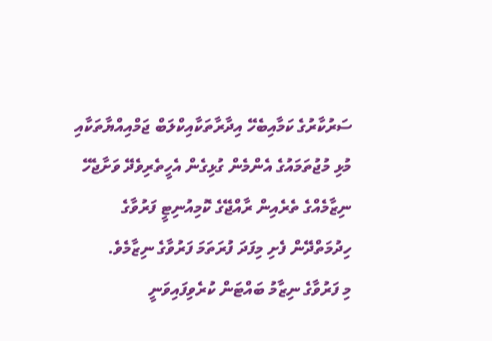ސަރުކާރުގެ ކަމާއިބެހޭ އިދާރާތަކާއިކްލަބް ޖަމްއިއްޔާތަކާއި މުޅި މުޖުތަމައުގެ އެންމެން ގުޅިގެން އެހީތެރިވެދޭ ވަށާޖެހޭ ނިޒާމެއްގެ ތެރެއިން ރާއްޖޭގެ ކޮމިއުނިޓީ ފަރުވާގެ ހިދުމަތްދޭން ފެށި މިފަދަ ފުރަތަމަ ފަރުވާގެ ނިޒާމެވެ.
މި ފަރުވާގެ ނިޒާމު ބައްޓަން ކުރެވިފައިވަނީ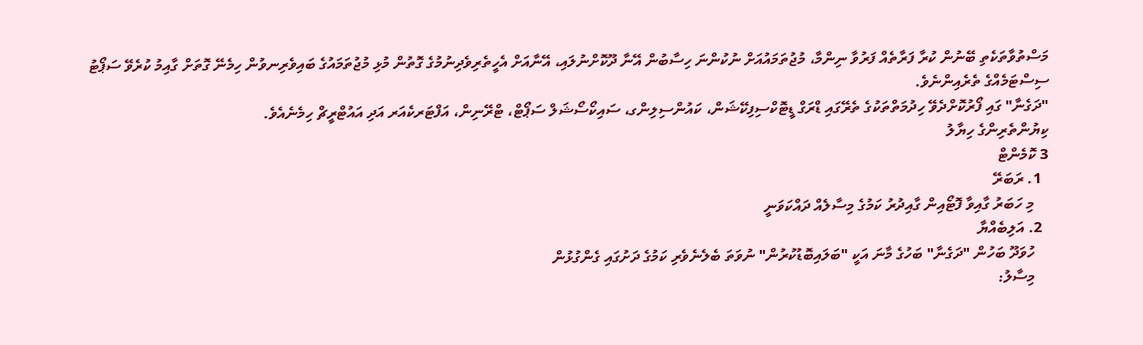މަސްތުވާތަކެތި ބޭނުން ކުރާ ފަރާތެއް ފަރުވާ ނިންމާ، މުޖުތަމައުއަށް ނުކުންނަ ހިސާބުން އޭނާ ދޫކޮށްނުލައި، އޭނާއަށް އެހީތެރިވެދިނުމުގެ ގޮތުން މުޅި މުޖުތަމައުގެ ބައިވެރިނވުން ހިމެނޭ ގޮތަށް ގާއިމު ކުރެވޭ ސަޕޯޓު ސިސްޓަމެއްގެ ތެރެއިންނެވެ.
"ދަގެނާ" ގައި ފޯރުކޮށްދެވޭ ހިދުމަތްތަކުގެ ތެރޭގައި ޑްރަގް ޑީޓޮކްސިފިކޭޝަން، ކައުންސިލިންގ، ސައިކޯސޯޝަލް ސަޕޯޓް، ޓްރޭނިން، އަފްޓަރކެއަރ އަދި އައުޓްރީޗް ހިމެނެއެވެ.
ކިޔުންތެރިންގެ ހިޔާލު
3 ކޮމެންޓް
  1. ރަބަރޭ
    މި ހަބަރު ގާއިވާ ފޮޓޯއިން ގާއިދުރު ކަމުގެ މިސާލެއް ދައްކަވަނީ
  2. އަލިބެއްޔާ
    ހުވަދޫ ބަހުން "ދަގެނާ" ބަހުގެ މާނަ އަކީ "ބަލައިބޮޑުކުރުން" ނުވަތަ ބެލެނެވެރި ކަމުގެ ދަށުގައި ގެންގުޅުން
    މިސާލު: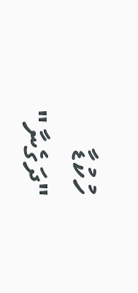ހުކުޑާ "ދަގެނާ"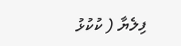ފިލެޔާ ( ކުކުޅު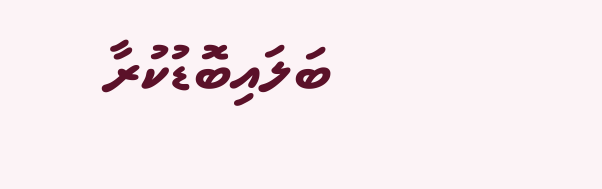ބަލައިބޮޑުކުރާ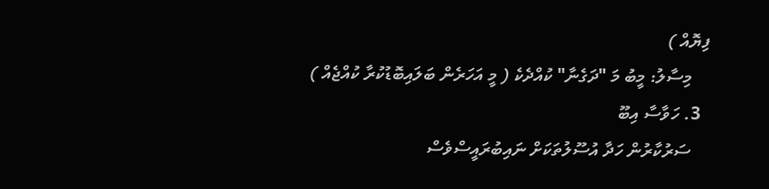ފިޔޮއް )
    މިސާލު: މީބު މަ "ދަގެނާ" ކުއްދެކެ ( މީ އަހަރެން ބަލައިބޮޑުކުރާ ކުއްޖެއް )
  3. ހަވާސާ އިބޫ
    ސަރުކާރުން ހަދާ އުސޫލުތަކަށް ނައިބުރައީސްވެސް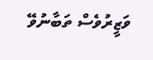ވަޒީރުވެސް ތަބާނުވޭ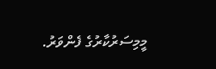މީމިސަރުކާރުގެ ފެންވަރު.